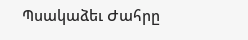Պսակաձեւ Ժահրը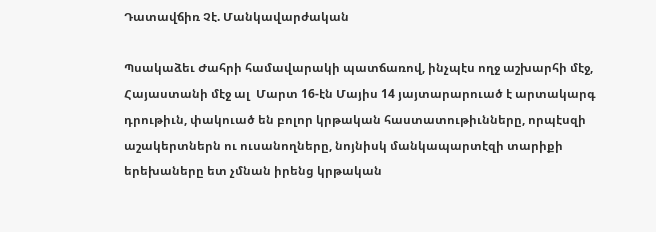Դատավճիռ Չէ. Մանկավարժական

Պսակաձեւ Ժահրի համավարակի պատճառով, ինչպէս ողջ աշխարհի մէջ, Հայաստանի մէջ ալ  Մարտ 16-էն Մայիս 14 յայտարարուած է արտակարգ դրութիւն, փակուած են բոլոր կրթական հաստատութիւնները, որպէսզի աշակերտներն ու ուսանողները, նոյնիսկ մանկապարտէզի տարիքի երեխաները ետ չմնան իրենց կրթական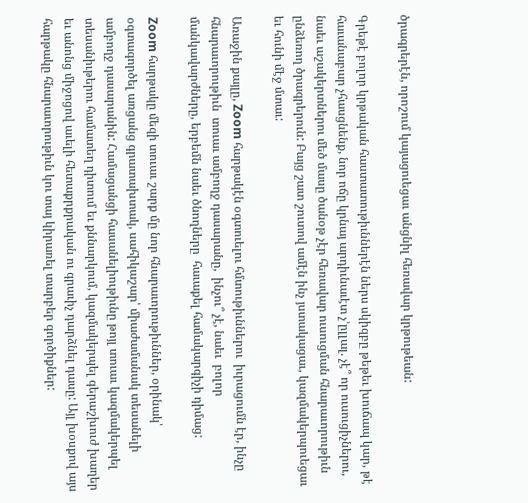ծրագրերէն, որոշում կայացուեցաւ անցնիլ հեռավար կրթութեան:

Գրեթէ բոլոր կրթական հաստատութիւններէն ներս սկիզբը թեթեւ խուճապ կար, թէ հաւանաբար չհասցնենք, նոր ոճը կրնայ արդիւնաւէտ չ’ըլլալ. չէ՞ որ ուսուցիչներու,  նաեւ աշակերտներու մեծ մասը ծանօթ չէր հեռավար ուսուցման հնարաւորութիւն ընձեռող ծրագրերուն: Բայց շատ շուտով ամէն ինչ յստակացաւ, կազմակերպուեցաւ եւ հունի մէջ մտաւ:

Առաջին քայլը, Zoom հարթակէն օգտուելու հմտութիւններու  իւրացումն էր, ինչը հնարաւորութիւն  տուաւ ամբողջ դասարանը,  ինչու՞ չէ, նաեւ  բոլոր մանկավարժները, երբեմն նաեւ ծնողները  հաւաքել համակարգիչի դիմաց:

Zoom հարթակը մեզի տուաւ շարք մը նոր հնարաւորութիւններ, օրինակ՝ օգտագործել առցանց գրատախտակ, սահիկաշար՝ միաժամանակ տեսանելի ամբողջ դասարանին: Համացանցի հասանելիութիւնը թոյլ տուաւ կազմակերպել տեսանիւթերու համատեղ դիտում եւ քննարկում, կազմակերպել գերաշխուժ խաղեր եւ անոնց միջոցով աւելի հետաքրքրական ու գրաւիչ դարձնել դասը: Այլ խօսքով այս  հարթակը հնարաւորութիւն կու տայ կիրառել տարբեր գործիքներ: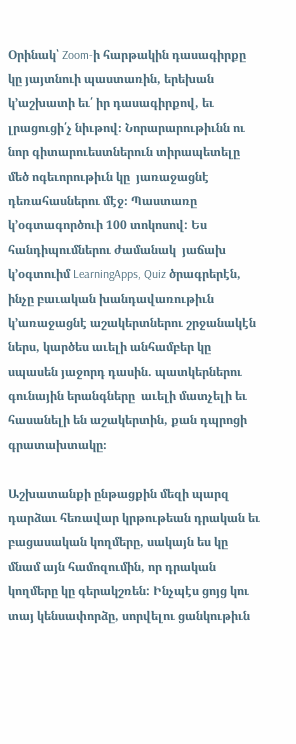Օրինակ՝ Zoom-ի հարթակին դասագիրքը կը յայտնուի պաստառին, երեխան կ’աշխատի եւ՛ իր դասագիրքով, եւ լրացուցի՛չ նիւթով։ Նորարարութիւնն ու նոր գիտարուեստներուն տիրապետելը մեծ ոգեւորութիւն կը  յառաջացնէ դեռահասներու մէջ։ Պաստառը կ’օգտագործուի 100 տոկոսով: Ես հանդիպումներու ժամանակ  յաճախ կ’օգտուիմ LearningApps, Quiz ծրագրերէն, ինչը բաւական խանդավառութիւն կ’առաջացնէ աշակերտներու շրջանակէն ներս, կարծես աւելի անհամբեր կը սպասեն յաջորդ դասին. պատկերներու գունային երանգները  աւելի մատչելի եւ հասանելի են աշակերտին, քան դպրոցի գրատախտակը։

Աշխատանքի ընթացքին մեզի պարզ դարձաւ հեռավար կրթութեան դրական եւ բացասական կողմերը, սակայն ես կը մնամ այն համոզումին, որ դրական կողմերը կը գերակշռեն: Ինչպէս ցոյց կու տայ կենսափորձը, սորվելու ցանկութիւն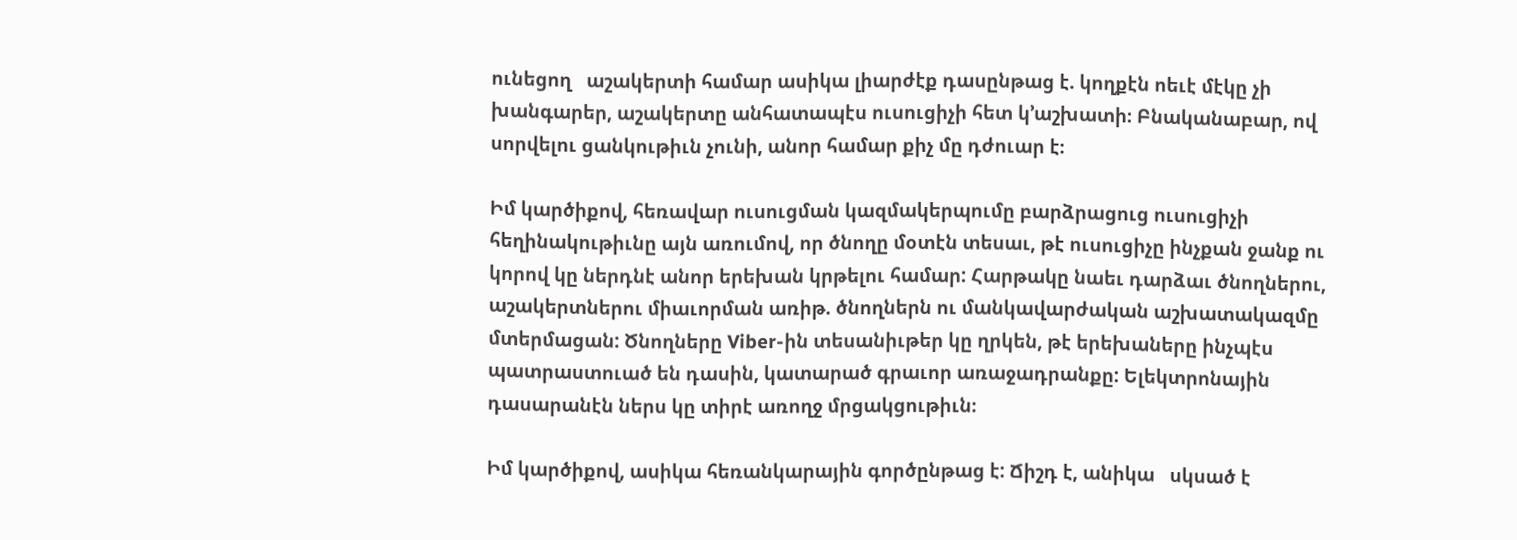ունեցող   աշակերտի համար ասիկա լիարժէք դասընթաց է. կողքէն ոեւէ մէկը չի խանգարեր, աշակերտը անհատապէս ուսուցիչի հետ կ’աշխատի։ Բնականաբար, ով սորվելու ցանկութիւն չունի, անոր համար քիչ մը դժուար է։

Իմ կարծիքով, հեռավար ուսուցման կազմակերպումը բարձրացուց ուսուցիչի հեղինակութիւնը այն առումով, որ ծնողը մօտէն տեսաւ, թէ ուսուցիչը ինչքան ջանք ու կորով կը ներդնէ անոր երեխան կրթելու համար: Հարթակը նաեւ դարձաւ ծնողներու, աշակերտներու միաւորման առիթ. ծնողներն ու մանկավարժական աշխատակազմը մտերմացան: Ծնողները Viber-ին տեսանիւթեր կը ղրկեն, թէ երեխաները ինչպէս պատրաստուած են դասին, կատարած գրաւոր առաջադրանքը: Ելեկտրոնային դասարանէն ներս կը տիրէ առողջ մրցակցութիւն։

Իմ կարծիքով, ասիկա հեռանկարային գործընթաց է: Ճիշդ է, անիկա   սկսած է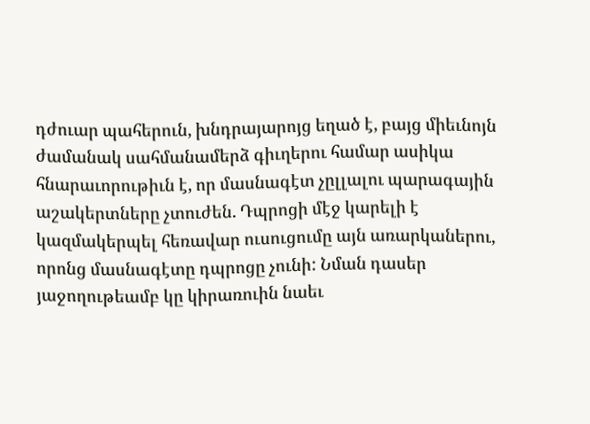դժուար պահերուն, խնդրայարոյց եղած է, բայց միեւնոյն ժամանակ սահմանամերձ գիւղերու համար ասիկա հնարաւորութիւն է, որ մասնագէտ չըլլալու պարագային  աշակերտները չտուժեն. Դպրոցի մէջ կարելի է կազմակերպել հեռավար ուսուցումը այն առարկաներու, որոնց մասնագէտը դպրոցը չունի: Նման դասեր յաջողութեամբ կը կիրառուին նաեւ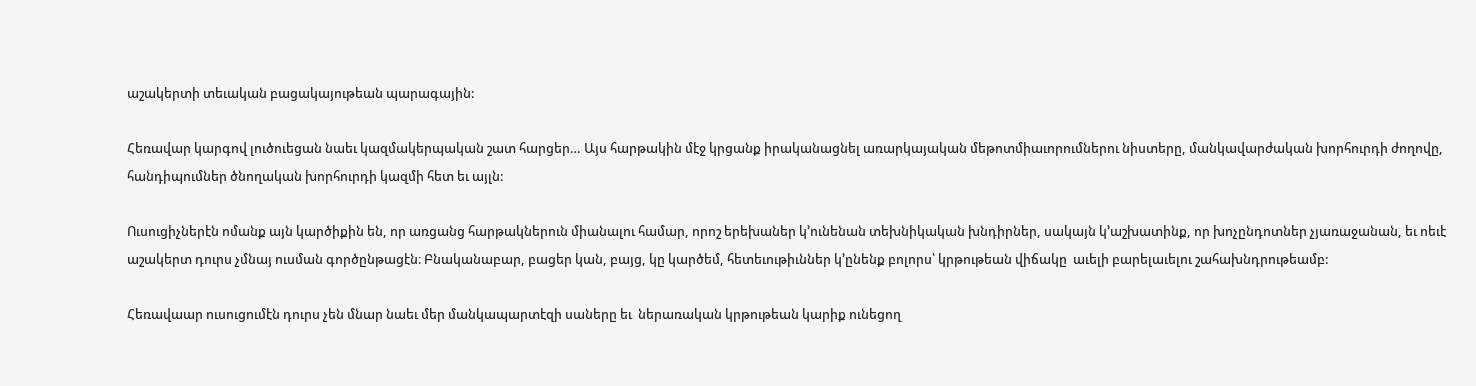աշակերտի տեւական բացակայութեան պարագային:

Հեռավար կարգով լուծուեցան նաեւ կազմակերպական շատ հարցեր… Այս հարթակին մէջ կրցանք իրականացնել առարկայական մեթոտմիաւորումներու նիստերը, մանկավարժական խորհուրդի ժողովը, հանդիպումներ ծնողական խորհուրդի կազմի հետ եւ այլն:

Ուսուցիչներէն ոմանք այն կարծիքին են, որ առցանց հարթակներուն միանալու համար, որոշ երեխաներ կ’ունենան տեխնիկական խնդիրներ, սակայն կ’աշխատինք, որ խոչընդոտներ չյառաջանան, եւ ոեւէ աշակերտ դուրս չմնայ ուսման գործընթացէն։ Բնականաբար, բացեր կան, բայց, կը կարծեմ, հետեւութիւններ կ’ընենք բոլորս՝ կրթութեան վիճակը  աւելի բարելաւելու շահախնդրութեամբ:

Հեռավաար ուսուցումէն դուրս չեն մնար նաեւ մեր մանկապարտէզի սաները եւ  ներառական կրթութեան կարիք ունեցող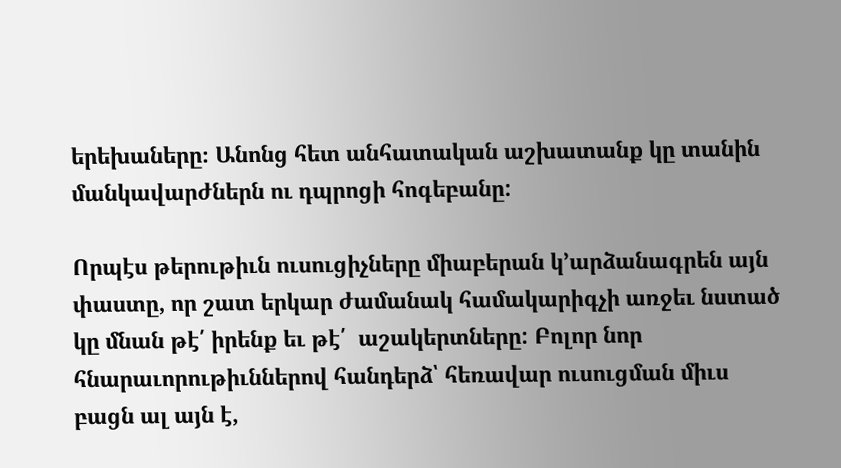երեխաները։ Անոնց հետ անհատական աշխատանք կը տանին մանկավարժներն ու դպրոցի հոգեբանը:

Որպէս թերութիւն ուսուցիչները միաբերան կ’արձանագրեն այն փաստը, որ շատ երկար ժամանակ համակարիգչի առջեւ նստած կը մնան թէ՛ իրենք եւ թէ՛  աշակերտները: Բոլոր նոր հնարաւորութիւններով հանդերձ՝ հեռավար ուսուցման միւս բացն ալ այն է,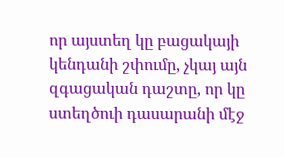որ այստեղ կը բացակայի կենդանի շփումը, չկայ այն զգացական դաշտը, որ կը ստեղծուի դասարանի մէջ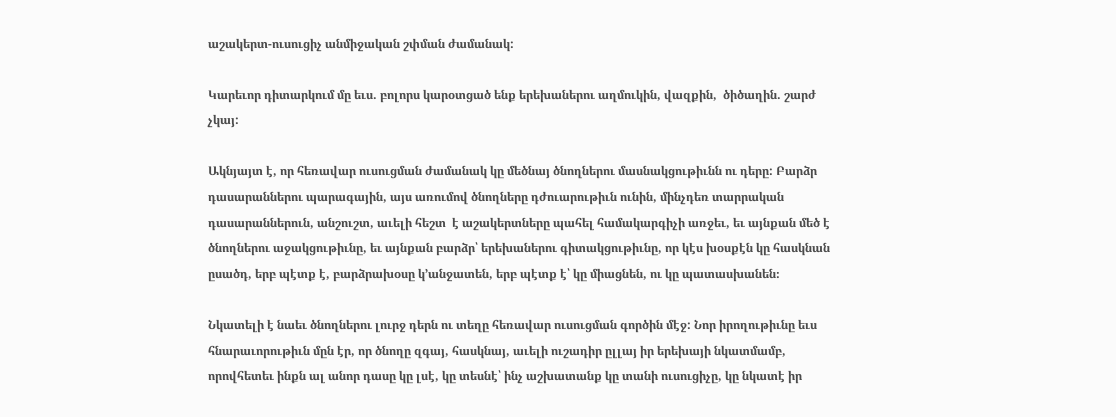աշակերտ-ուսուցիչ անմիջական շփման ժամանակ:

Կարեւոր դիտարկում մը եւս. բոլորս կարօտցած ենք երեխաներու աղմուկին, վազքին,  ծիծաղին. շարժ չկայ:

Ակնյայտ է, որ հեռավար ուսուցման ժամանակ կը մեծնայ ծնողներու մասնակցութիւնն ու դերը: Բարձր դասարաններու պարագային, այս առումով ծնողները դժուարութիւն ունին, մինչդեռ տարրական դասարաններուն, անշուշտ, աւելի հեշտ  է աշակերտները պահել համակարգիչի առջեւ, եւ այնքան մեծ է ծնողներու աջակցութիւնը, եւ այնքան բարձր՝ երեխաներու գիտակցութիւնը, որ կէս խօսքէն կը հասկնան ըսածդ, երբ պէտք է, բարձրախօսը կ’անջատեն, երբ պէտք է՝ կը միացնեն, ու կը պատասխանեն։

Նկատելի է նաեւ ծնողներու լուրջ դերն ու տեղը հեռավար ուսուցման գործին մէջ: Նոր իրողութիւնը եւս հնարաւորութիւն մըն էր, որ ծնողը զգայ, հասկնայ, աւելի ուշադիր ըլլայ իր երեխայի նկատմամբ, որովհետեւ ինքն ալ անոր դասը կը լսէ, կը տեսնէ՝ ինչ աշխատանք կը տանի ուսուցիչը, կը նկատէ իր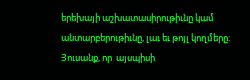երեխայի աշխատասիրութիւնը կամ անտարբերութիւնը, լաւ եւ թոյլ կողմերը։ Յուսանք, որ  այսպիսի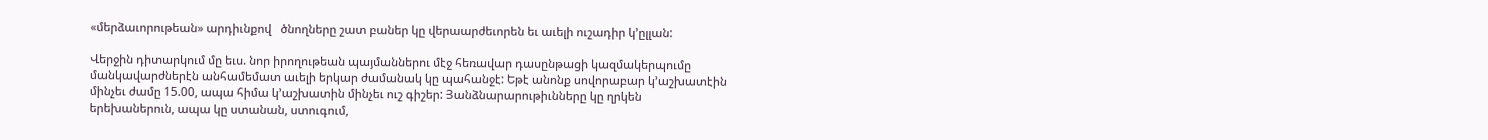«մերձաւորութեան» արդիւնքով   ծնողները շատ բաներ կը վերաարժեւորեն եւ աւելի ուշադիր կ’ըլլան:

Վերջին դիտարկում մը եւս. նոր իրողութեան պայմաններու մէջ հեռավար դասընթացի կազմակերպումը մանկավարժներէն անհամեմատ աւելի երկար ժամանակ կը պահանջէ: Եթէ անոնք սովորաբար կ’աշխատէին մինչեւ ժամը 15.00, ապա հիմա կ’աշխատին մինչեւ ուշ գիշեր: Յանձնարարութիւնները կը ղրկեն երեխաներուն, ապա կը ստանան, ստուգում,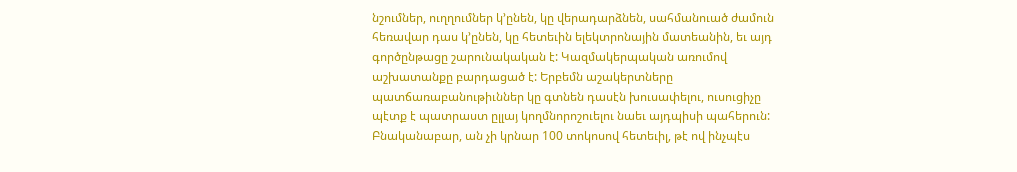նշումներ, ուղղումներ կ’ընեն, կը վերադարձնեն, սահմանուած ժամուն հեռավար դաս կ’ընեն, կը հետեւին ելեկտրոնային մատեանին, եւ այդ գործընթացը շարունակական է: Կազմակերպական առումով աշխատանքը բարդացած է: Երբեմն աշակերտները պատճառաբանութիւններ կը գտնեն դասէն խուսափելու, ուսուցիչը պէտք է պատրաստ ըլլայ կողմնորոշուելու նաեւ այդպիսի պահերուն: Բնականաբար, ան չի կրնար 100 տոկոսով հետեւիլ, թէ ով ինչպէս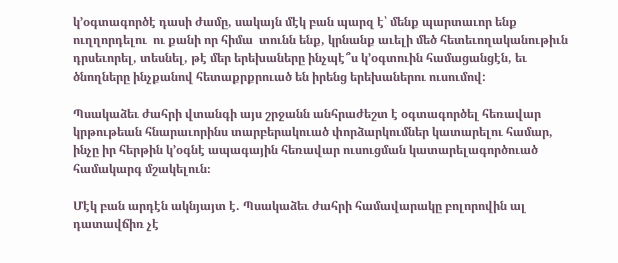կ’օգտագործէ դասի ժամը, սակայն մէկ բան պարզ է՝ մենք պարտաւոր ենք ուղղորդելու  ու քանի որ հիմա  տունն ենք, կրնանք աւելի մեծ հետեւողականութիւն դրսեւորել, տեսնել, թէ մեր երեխաները ինչպէ՞ս կ’օգտուին համացանցէն, եւ ծնողները ինչքանով հետաքրքրուած են իրենց երեխաներու ուսումով:

Պսակաձեւ ժահրի վտանգի այս շրջանն անհրաժեշտ է օգտագործել հեռավար կրթութեան հնարաւորինս տարբերակուած փորձարկումներ կատարելու համար, ինչը իր հերթին կ’օգնէ ապագային հեռավար ուսուցման կատարելագործուած համակարգ մշակելուն։

Մէկ բան արդէն ակնյայտ է. Պսակաձեւ ժահրի համավարակը բոլորովին ալ դատավճիռ չէ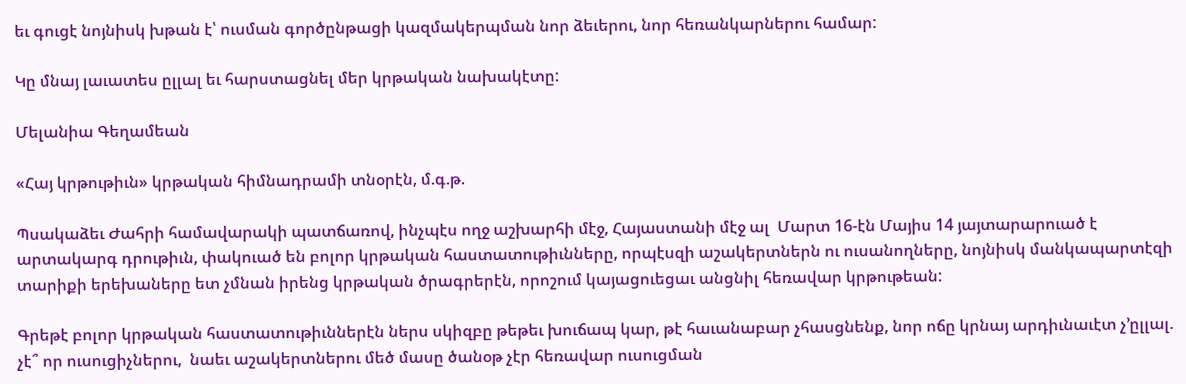եւ գուցէ նոյնիսկ խթան է՝ ուսման գործընթացի կազմակերպման նոր ձեւերու, նոր հեռանկարներու համար:

Կը մնայ լաւատես ըլլալ եւ հարստացնել մեր կրթական նախակէտը:

Մելանիա Գեղամեան

«Հայ կրթութիւն» կրթական հիմնադրամի տնօրէն, մ.գ.թ.

Պսակաձեւ Ժահրի համավարակի պատճառով, ինչպէս ողջ աշխարհի մէջ, Հայաստանի մէջ ալ  Մարտ 16-էն Մայիս 14 յայտարարուած է արտակարգ դրութիւն, փակուած են բոլոր կրթական հաստատութիւնները, որպէսզի աշակերտներն ու ուսանողները, նոյնիսկ մանկապարտէզի տարիքի երեխաները ետ չմնան իրենց կրթական ծրագրերէն, որոշում կայացուեցաւ անցնիլ հեռավար կրթութեան:

Գրեթէ բոլոր կրթական հաստատութիւններէն ներս սկիզբը թեթեւ խուճապ կար, թէ հաւանաբար չհասցնենք, նոր ոճը կրնայ արդիւնաւէտ չ’ըլլալ. չէ՞ որ ուսուցիչներու,  նաեւ աշակերտներու մեծ մասը ծանօթ չէր հեռավար ուսուցման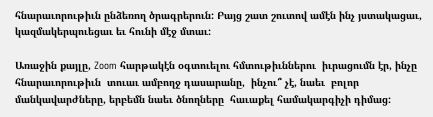հնարաւորութիւն ընձեռող ծրագրերուն: Բայց շատ շուտով ամէն ինչ յստակացաւ, կազմակերպուեցաւ եւ հունի մէջ մտաւ:

Առաջին քայլը, Zoom հարթակէն օգտուելու հմտութիւններու  իւրացումն էր, ինչը հնարաւորութիւն  տուաւ ամբողջ դասարանը,  ինչու՞ չէ, նաեւ  բոլոր մանկավարժները, երբեմն նաեւ ծնողները  հաւաքել համակարգիչի դիմաց: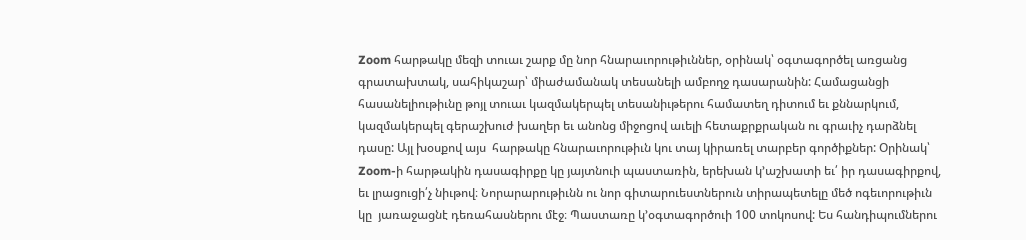Zoom հարթակը մեզի տուաւ շարք մը նոր հնարաւորութիւններ, օրինակ՝ օգտագործել առցանց գրատախտակ, սահիկաշար՝ միաժամանակ տեսանելի ամբողջ դասարանին: Համացանցի հասանելիութիւնը թոյլ տուաւ կազմակերպել տեսանիւթերու համատեղ դիտում եւ քննարկում, կազմակերպել գերաշխուժ խաղեր եւ անոնց միջոցով աւելի հետաքրքրական ու գրաւիչ դարձնել դասը: Այլ խօսքով այս  հարթակը հնարաւորութիւն կու տայ կիրառել տարբեր գործիքներ: Օրինակ՝ Zoom-ի հարթակին դասագիրքը կը յայտնուի պաստառին, երեխան կ’աշխատի եւ՛ իր դասագիրքով, եւ լրացուցի՛չ նիւթով։ Նորարարութիւնն ու նոր գիտարուեստներուն տիրապետելը մեծ ոգեւորութիւն կը  յառաջացնէ դեռահասներու մէջ։ Պաստառը կ’օգտագործուի 100 տոկոսով: Ես հանդիպումներու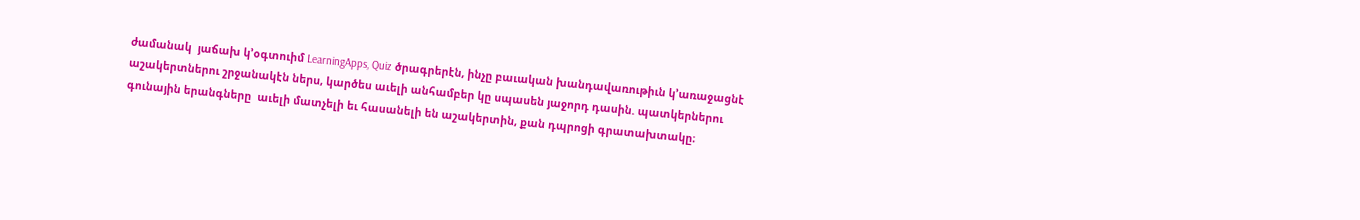ժամանակ  յաճախ կ’օգտուիմ LearningApps, Quiz ծրագրերէն, ինչը բաւական խանդավառութիւն կ’առաջացնէ աշակերտներու շրջանակէն ներս, կարծես աւելի անհամբեր կը սպասեն յաջորդ դասին. պատկերներու գունային երանգները  աւելի մատչելի եւ հասանելի են աշակերտին, քան դպրոցի գրատախտակը։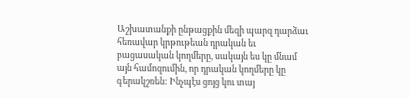Աշխատանքի ընթացքին մեզի պարզ դարձաւ հեռավար կրթութեան դրական եւ բացասական կողմերը, սակայն ես կը մնամ այն համոզումին, որ դրական կողմերը կը գերակշռեն: Ինչպէս ցոյց կու տայ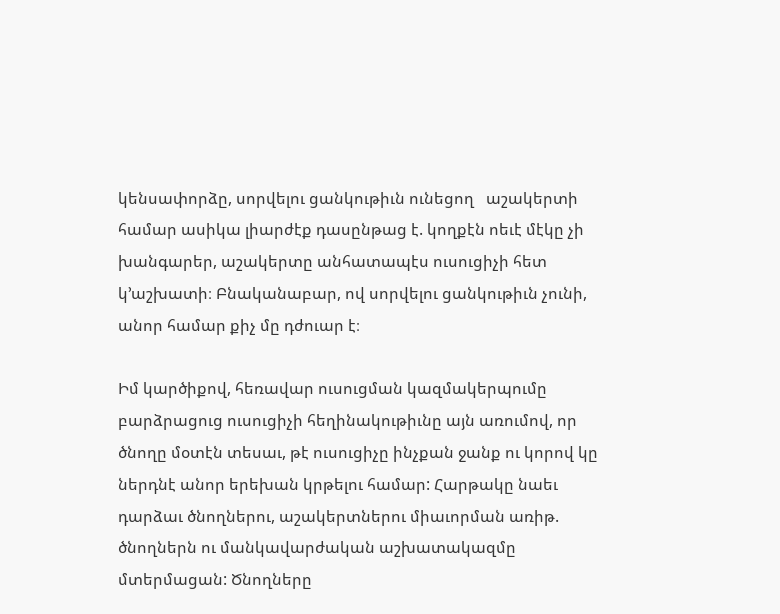կենսափորձը, սորվելու ցանկութիւն ունեցող   աշակերտի համար ասիկա լիարժէք դասընթաց է. կողքէն ոեւէ մէկը չի խանգարեր, աշակերտը անհատապէս ուսուցիչի հետ կ’աշխատի։ Բնականաբար, ով սորվելու ցանկութիւն չունի, անոր համար քիչ մը դժուար է։

Իմ կարծիքով, հեռավար ուսուցման կազմակերպումը բարձրացուց ուսուցիչի հեղինակութիւնը այն առումով, որ ծնողը մօտէն տեսաւ, թէ ուսուցիչը ինչքան ջանք ու կորով կը ներդնէ անոր երեխան կրթելու համար: Հարթակը նաեւ դարձաւ ծնողներու, աշակերտներու միաւորման առիթ. ծնողներն ու մանկավարժական աշխատակազմը մտերմացան: Ծնողները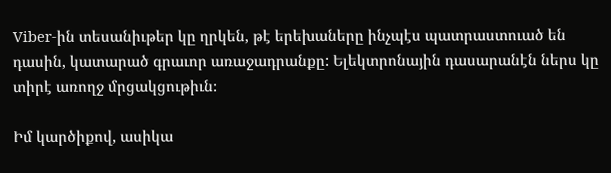Viber-ին տեսանիւթեր կը ղրկեն, թէ երեխաները ինչպէս պատրաստուած են դասին, կատարած գրաւոր առաջադրանքը: Ելեկտրոնային դասարանէն ներս կը տիրէ առողջ մրցակցութիւն։

Իմ կարծիքով, ասիկա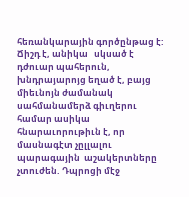հեռանկարային գործընթաց է: Ճիշդ է, անիկա   սկսած է դժուար պահերուն, խնդրայարոյց եղած է, բայց միեւնոյն ժամանակ սահմանամերձ գիւղերու համար ասիկա հնարաւորութիւն է, որ մասնագէտ չըլլալու պարագային  աշակերտները չտուժեն. Դպրոցի մէջ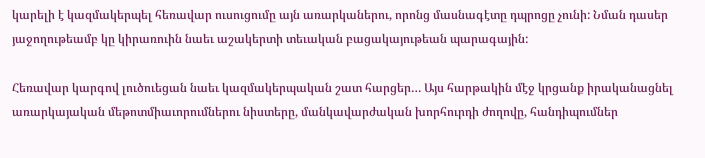կարելի է կազմակերպել հեռավար ուսուցումը այն առարկաներու, որոնց մասնագէտը դպրոցը չունի: Նման դասեր յաջողութեամբ կը կիրառուին նաեւ աշակերտի տեւական բացակայութեան պարագային:

Հեռավար կարգով լուծուեցան նաեւ կազմակերպական շատ հարցեր… Այս հարթակին մէջ կրցանք իրականացնել առարկայական մեթոտմիաւորումներու նիստերը, մանկավարժական խորհուրդի ժողովը, հանդիպումներ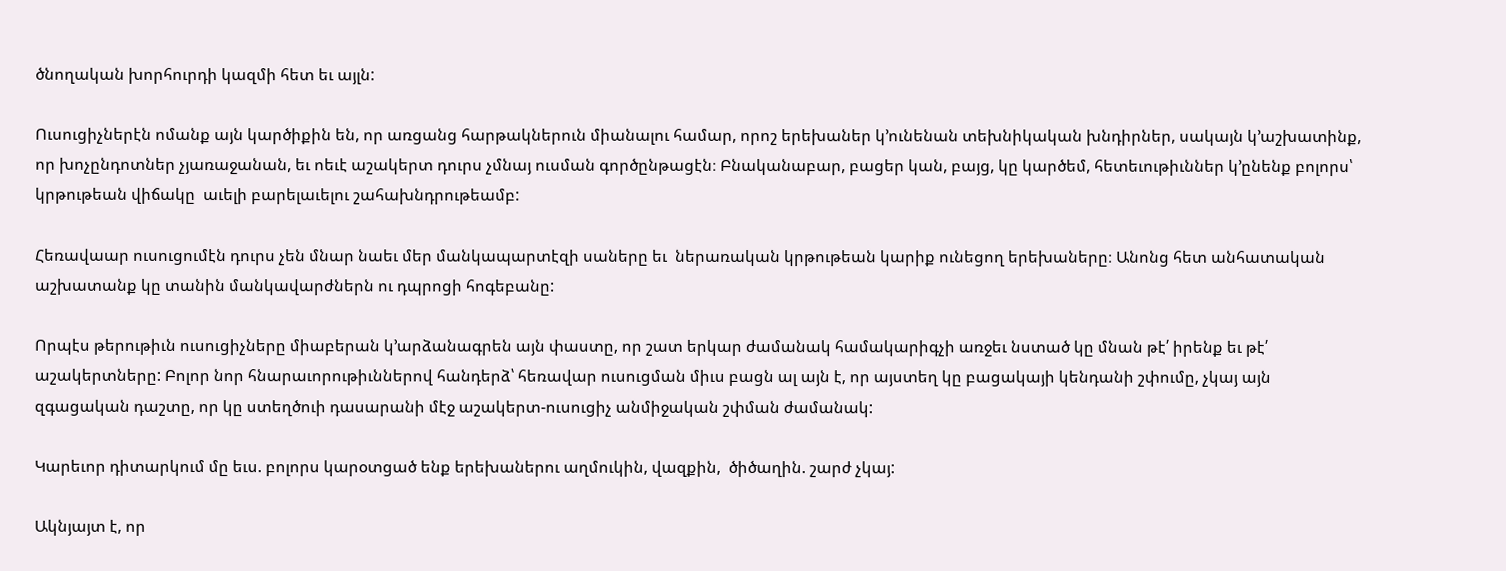ծնողական խորհուրդի կազմի հետ եւ այլն:

Ուսուցիչներէն ոմանք այն կարծիքին են, որ առցանց հարթակներուն միանալու համար, որոշ երեխաներ կ’ունենան տեխնիկական խնդիրներ, սակայն կ’աշխատինք, որ խոչընդոտներ չյառաջանան, եւ ոեւէ աշակերտ դուրս չմնայ ուսման գործընթացէն։ Բնականաբար, բացեր կան, բայց, կը կարծեմ, հետեւութիւններ կ’ընենք բոլորս՝ կրթութեան վիճակը  աւելի բարելաւելու շահախնդրութեամբ:

Հեռավաար ուսուցումէն դուրս չեն մնար նաեւ մեր մանկապարտէզի սաները եւ  ներառական կրթութեան կարիք ունեցող երեխաները։ Անոնց հետ անհատական աշխատանք կը տանին մանկավարժներն ու դպրոցի հոգեբանը:

Որպէս թերութիւն ուսուցիչները միաբերան կ’արձանագրեն այն փաստը, որ շատ երկար ժամանակ համակարիգչի առջեւ նստած կը մնան թէ՛ իրենք եւ թէ՛  աշակերտները: Բոլոր նոր հնարաւորութիւններով հանդերձ՝ հեռավար ուսուցման միւս բացն ալ այն է, որ այստեղ կը բացակայի կենդանի շփումը, չկայ այն զգացական դաշտը, որ կը ստեղծուի դասարանի մէջ աշակերտ-ուսուցիչ անմիջական շփման ժամանակ:

Կարեւոր դիտարկում մը եւս. բոլորս կարօտցած ենք երեխաներու աղմուկին, վազքին,  ծիծաղին. շարժ չկայ:

Ակնյայտ է, որ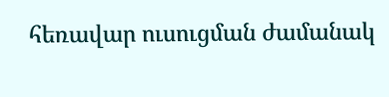հեռավար ուսուցման ժամանակ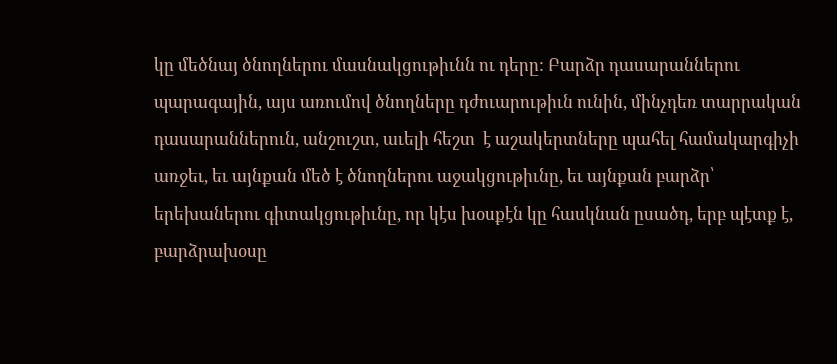կը մեծնայ ծնողներու մասնակցութիւնն ու դերը: Բարձր դասարաններու պարագային, այս առումով ծնողները դժուարութիւն ունին, մինչդեռ տարրական դասարաններուն, անշուշտ, աւելի հեշտ  է աշակերտները պահել համակարգիչի առջեւ, եւ այնքան մեծ է ծնողներու աջակցութիւնը, եւ այնքան բարձր՝ երեխաներու գիտակցութիւնը, որ կէս խօսքէն կը հասկնան ըսածդ, երբ պէտք է, բարձրախօսը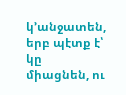կ’անջատեն, երբ պէտք է՝ կը միացնեն, ու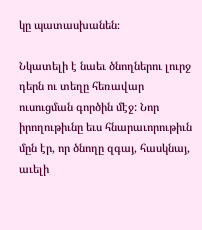կը պատասխանեն։

Նկատելի է նաեւ ծնողներու լուրջ դերն ու տեղը հեռավար ուսուցման գործին մէջ: Նոր իրողութիւնը եւս հնարաւորութիւն մըն էր, որ ծնողը զգայ, հասկնայ, աւելի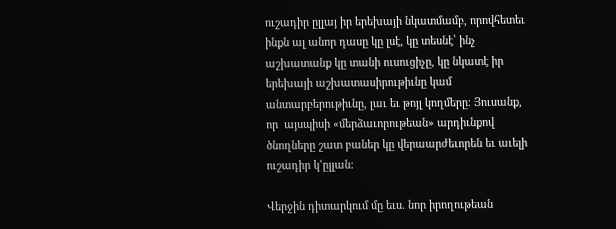ուշադիր ըլլայ իր երեխայի նկատմամբ, որովհետեւ ինքն ալ անոր դասը կը լսէ, կը տեսնէ՝ ինչ աշխատանք կը տանի ուսուցիչը, կը նկատէ իր երեխայի աշխատասիրութիւնը կամ անտարբերութիւնը, լաւ եւ թոյլ կողմերը։ Յուսանք, որ  այսպիսի «մերձաւորութեան» արդիւնքով   ծնողները շատ բաներ կը վերաարժեւորեն եւ աւելի ուշադիր կ’ըլլան:

Վերջին դիտարկում մը եւս. նոր իրողութեան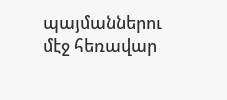պայմաններու մէջ հեռավար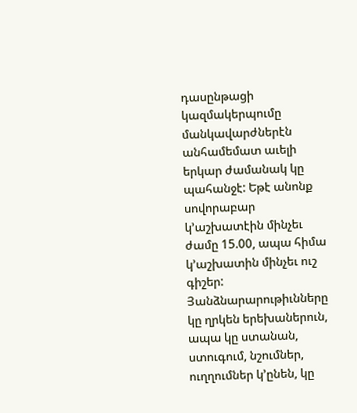դասընթացի կազմակերպումը մանկավարժներէն անհամեմատ աւելի երկար ժամանակ կը պահանջէ: Եթէ անոնք սովորաբար կ’աշխատէին մինչեւ ժամը 15.00, ապա հիմա կ’աշխատին մինչեւ ուշ գիշեր: Յանձնարարութիւնները կը ղրկեն երեխաներուն, ապա կը ստանան, ստուգում, նշումներ, ուղղումներ կ’ընեն, կը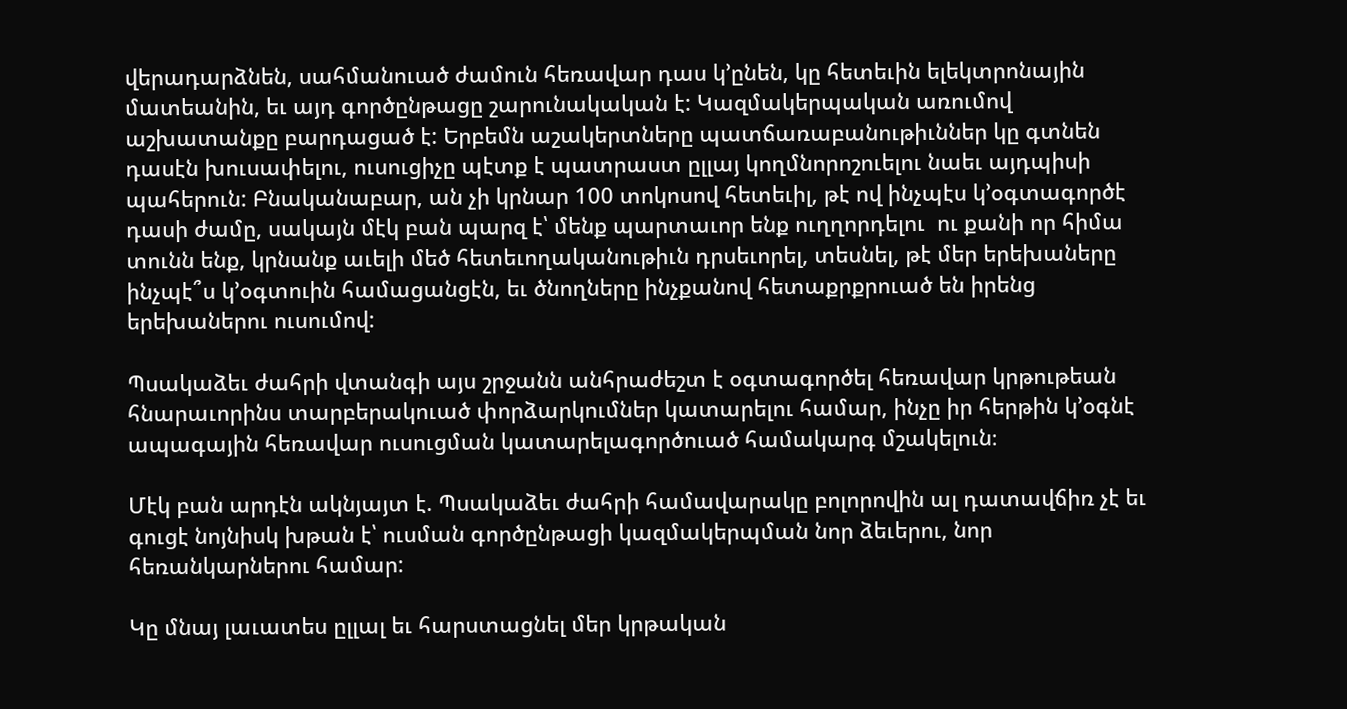վերադարձնեն, սահմանուած ժամուն հեռավար դաս կ’ընեն, կը հետեւին ելեկտրոնային մատեանին, եւ այդ գործընթացը շարունակական է: Կազմակերպական առումով աշխատանքը բարդացած է: Երբեմն աշակերտները պատճառաբանութիւններ կը գտնեն դասէն խուսափելու, ուսուցիչը պէտք է պատրաստ ըլլայ կողմնորոշուելու նաեւ այդպիսի պահերուն: Բնականաբար, ան չի կրնար 100 տոկոսով հետեւիլ, թէ ով ինչպէս կ’օգտագործէ դասի ժամը, սակայն մէկ բան պարզ է՝ մենք պարտաւոր ենք ուղղորդելու  ու քանի որ հիմա  տունն ենք, կրնանք աւելի մեծ հետեւողականութիւն դրսեւորել, տեսնել, թէ մեր երեխաները ինչպէ՞ս կ’օգտուին համացանցէն, եւ ծնողները ինչքանով հետաքրքրուած են իրենց երեխաներու ուսումով:

Պսակաձեւ ժահրի վտանգի այս շրջանն անհրաժեշտ է օգտագործել հեռավար կրթութեան հնարաւորինս տարբերակուած փորձարկումներ կատարելու համար, ինչը իր հերթին կ’օգնէ ապագային հեռավար ուսուցման կատարելագործուած համակարգ մշակելուն։

Մէկ բան արդէն ակնյայտ է. Պսակաձեւ ժահրի համավարակը բոլորովին ալ դատավճիռ չէ եւ գուցէ նոյնիսկ խթան է՝ ուսման գործընթացի կազմակերպման նոր ձեւերու, նոր հեռանկարներու համար:

Կը մնայ լաւատես ըլլալ եւ հարստացնել մեր կրթական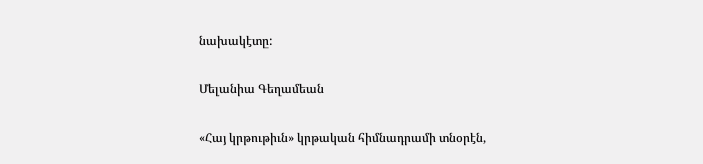նախակէտը:

Մելանիա Գեղամեան

«Հայ կրթութիւն» կրթական հիմնադրամի տնօրէն,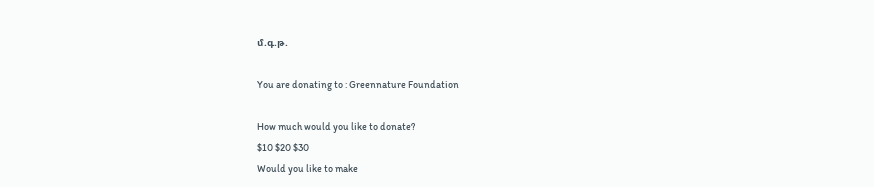մ.գ.թ.

You are donating to : Greennature Foundation

How much would you like to donate?
$10 $20 $30
Would you like to make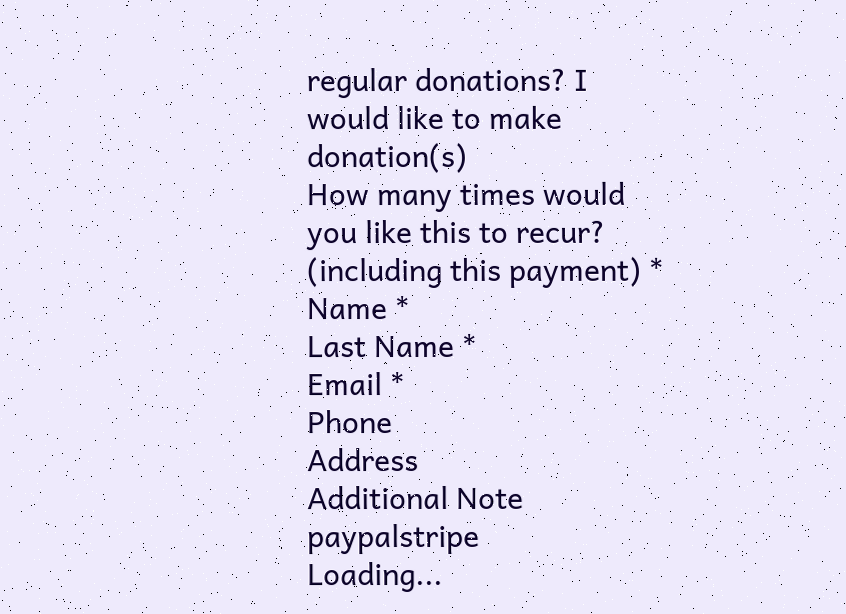regular donations? I would like to make donation(s)
How many times would you like this to recur? (including this payment) *
Name *
Last Name *
Email *
Phone
Address
Additional Note
paypalstripe
Loading...